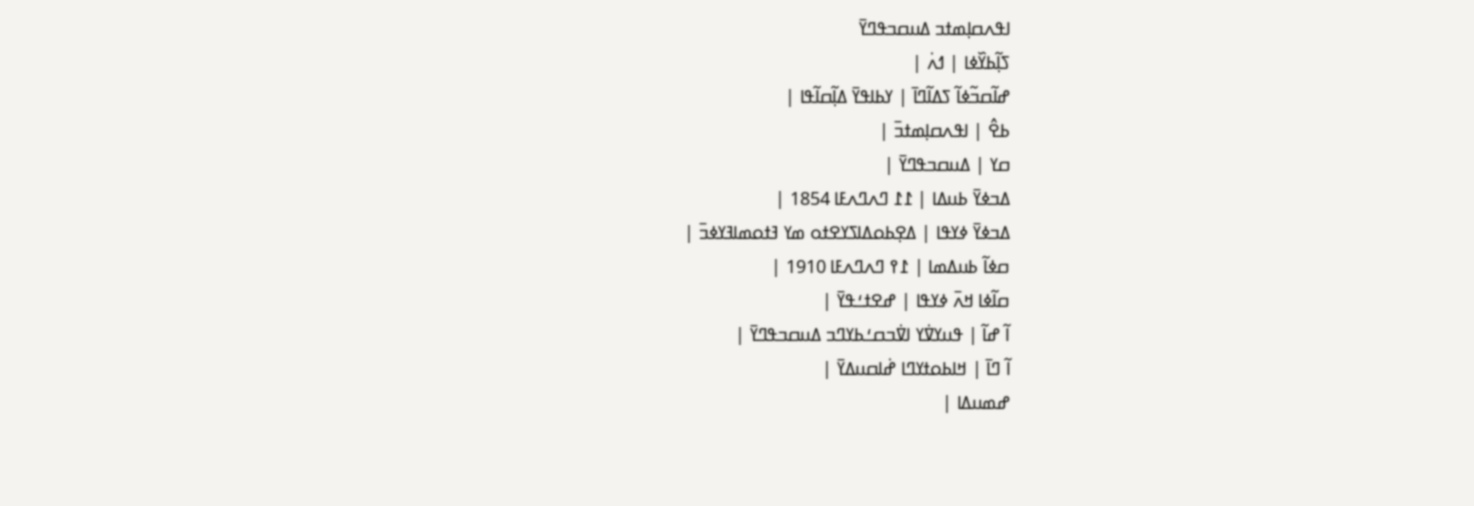ߊߟߍߛߊ߲ߘߙߏ ߡߎߛߏߟߣߌ߫
ߖߊ߲߬ߕߌ߰ߦߊ | ߗߍ߭ |
ߝߊ߬ߛߏ߬ߦߊ߬ ߖߡߊ߬ߣߊ߫ | ߌߕߊߟߌ߫ ߡߊ߲߬ߛߊ߬ߟߊ |
ߕߐ߮ | ߊߟߍߛߊ߲ߘߙߏ߫ |
ߛߌ | ߡߎߛߏߟߣߌ߫ |
ߡߏߦߌ߫ ߕߎߡߊ | ߁߁ ߣߍߣߍߓߊ 1854 |
ߡߏߦߌ߫ ߦߌߟߊ | ߡߐ߲ߕߋߡߊߖߌߐߙߋ ߘߌ ߔߙߋߘߊߔߌߦߏ߫ |
ߛߦߊ߬ ߕߎߡߘߊ | ߁߉ ߣߍߣߍߓߊ 1910 |
ߛߊ߬ߦߊ ߞߍ߫ ߦߌߟߊ | ߝߐߙߑߟߌ߫ |
ߊ߬ ߝߊ߬ | ߟߎߌߜ߭ߌ ߊߜ߭ߏߛߑߕߌߣߏ ߡߎߛߏߟߣߌ߫ |
ߊ߬ ߣߊ߫ | ߞߊߕߋߙߌߣߊ ߝ߭ߊߛߎߡߌ߫ |
ߝߘߎߡߊ |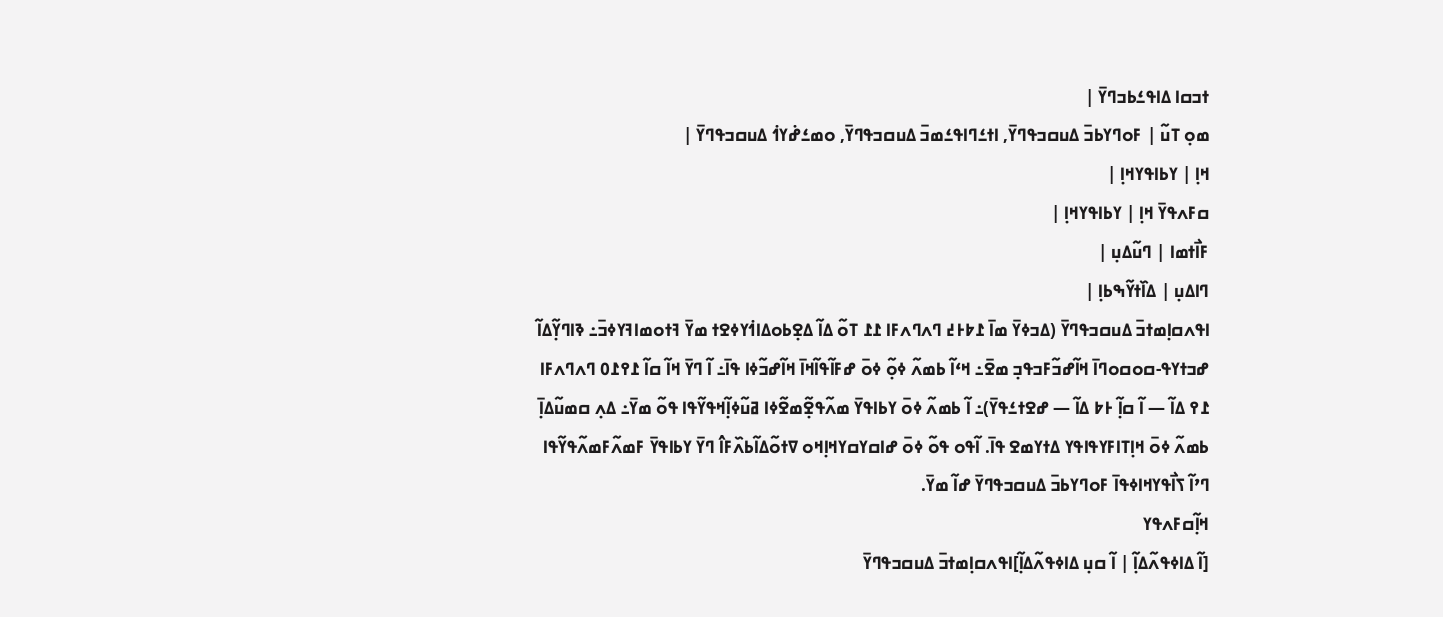ߙߏߛߊ ߡߊߟߑߕߏߣߌ߫ |
ߘߋ߲ ߠߎ߬ | ߓߋߣߌߕߏ߫ ߡߎߛߏߟߣߌ߫, ߊߙߑߣߊߟߑߘߏ߫ ߡߎߛߏߟߣߌ߫, ߋߘߑߝ߭ߌߗ߭ ߡߎߛߏߟߣߌ߫ |
ߞߊ߲ | ߌߕߊߟߌߞߊ߲ |
ߛߓߍߟߌ߫ ߞߊ߲ | ߌߕߊߟߌߞߊ߲ |
ߓߊ߯ߙߘߊ | ߣߎ߬ߡߎ߲ |
ߣߊߡߎ߲ | ߡߊ߰ߙߌ߬ߒߕߊ߲ |
ߊߟߍߛߊ߲ߘߙߏ߫ ߡߎߛߏߟߣߌ߫ (ߡߏߦߌ߫ ߘߊ߫ ߁߈߅߄ ߣߍߣߍߓߊ ߁߁ ߠߋ߬ ߡߊ߬ ߡߐ߲ߕߋߡߊߗ߭ߌߦߐߙ ߘߌ߫ ߔߙߋߘߊߔߌߦߏ߫߸ ߢߊߣߌ߲߬ߡߊ߬ ߝߏߙߌߟ-ߛߋߛߋߣߊ߫ ߞߊ߬ߝߏ߬ߓߏߟߏ߲ ߘߐ߫߸ ߞߵߊ߬ ߕߘߍ߬ ߦߋ߲߬ ߦߋ߫ ߝߓߊ߬ߟߊ߬ߞߊ߫ ߞߊ߬ߝߏ߬ߦߊ ߟߊ߫߸ ߊ߬ ߣߌ߫ ߞߊ߬ ߛߊ߬ ߁߉߁߀ ߣߍߣߍߓߊ ߁߉ ߡߊ߬ — ߊ߬ ߛߊ߲߬ ߅߈ ߡߊ߬ — ߝߐߙߑߟߌ߫)߸ ߊ߬ ߕߘߍ߬ ߦߋ߫ ߌߕߊߟߌ߫ ߘߍ߬ߟߐ߲߬ߘߐ߬ߦߊ ߥߎ߬ߦߊ߲߬ߞߟߌ߬ߟߊ ߟߋ߬ ߘߌ߫߸ ߡߍ߲ ߛߘߎ߬ߡߊ߲߫ ߕߘߍ߬ ߦߋ߫ ߞߊ߲ߠߊߓߌߟߊߟߌ ߡߙߌߘߐ ߟߊ߫. ߊ߬ߟߋ ߟߋ߬ ߦߋ߫ ߝߊߛߌߛߌߞߊ߲ߞߋ ߜߙߋ߬ߡߊ߬ߕߍ߰ߓߊ߮ ߣߌ߫ ߌߕߊߟߌ߫ ߓߘߍ߬ߓߘߍ߬ߟߌ߬ߟߊ ߣߴߊ߬ ߖߊ߯ߟߌߞߊߦߟߊ߫ ߓߋߣߌߕߏ߫ ߡߎߛߏߟߣߌ߫ ߝߊ߬ ߘߌ߫.
ߞߊ߲߬ߛߓߍߟߌ
[ߊ߬ ߡߊߦߟߍ߬ߡߊ߲߬ | ߊ߬ ߛߎ߲ ߡߊߦߟߍ߬ߡߊ߲߬]ߊߟߍߛߊ߲ߘߙߏ߫ ߡߎߛߏߟߣߌ߫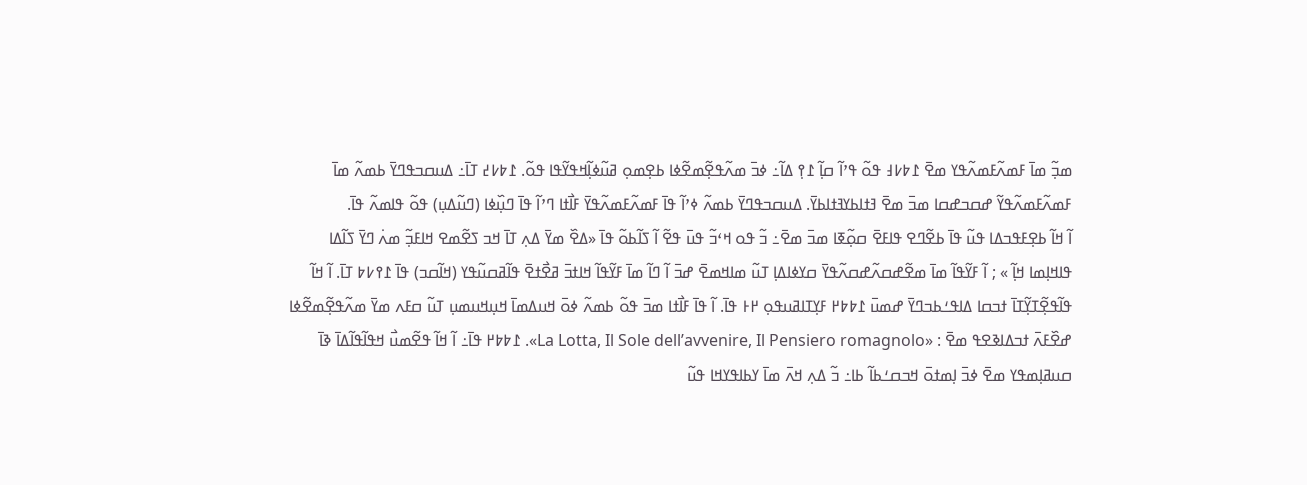ߘߏ߲߬ ߘߊ߫ ߓߘߍ߬ߓߘߍ߬ߟߌ ߘߐ߫ ߁߈߇߃ ߟߋ߬ ߟߴߊ߬ ߛߊ߲߬ ߁߉߲ ߡߊ߬߸ ߦߏ߫ ߘߍ߬ߟߐ߲߬ߘߐ߬ߦߊ ߕߐ߲ߘߋ߲ ߥߎ߬ߦߊ߲߬ߞߟߌ߬ߟߊ ߟߋ߬. ߁߈߇߄ ߠߊ߫߸ ߡߎߛߏߟߣߌ߫ ߕߘߍ߬ ߘߊ߫ ߓߘߍ߬ߓߘߍ߬ߟߌ߬ ߝߛߏߝߛߊ ߘߏ߫ ߘߐ߫ ߔߙߊߕߌߔߙߊߕߌ߫. ߡߎߛߏߟߣߌ߫ ߕߘߍ߬ ߦߴߊ߬ ߟߊ߫ ߓߘߍ߬ߓߘߍ߬ߟߌ߫ ߓߊ߯ߙߊ ߣߴߊ߬ ߟߊ߫ ߣߎ߲߰ߦߊ (ߣߎ߬ߡߎ߲) ߟߋ߬ ߟߊߘߍ߬ ߟߊ߫.
ߊ߬ ߞߊ߬ ߕߐ߲ߓߟߏߡߊ ߟߎ߬ ߟߊ߫ ߕߐ߬ߣߐ ߟߊߓߐ߫ ߛߋ߲߬ߧߊ ߘߏ߫ ߘߐ߫߸ ߏ߬ ߟߋ ߞߵߏ߬ ߟߎ߫ ߟߐ߬ ߊ߬ ߖߊ߬ߕߋ߬ ߟߊ߫ «ߡߐ߰ ߘߌ߫ ߡߍ߲ ߠߊ߫ ߞߏ ߖߐ߬ߘߐ ߞߊߓߏ߲߬ ߘߍ߭ ߣߌ߫ ߖߊ߬ߡߊ ߟߊߞߊ߲ߘߊ ߞߊ߲߬ » ; ߊ߬ ߓߌ߬ߟߊ߬ ߘߊ߫ ߘߐ߬ߝߛߍ߬ߝߛߍ߬ߟߌ߫ ߛߌߦߊߡߊ߲ ߠߎ߬ ߘߊߞߘߐ߫ ߝߏ߫ ߊ߬ ߣߊ߬ ߘߊ߫ ߓߌ߬ߟߊ߬ ߞߊߙߏ߫ ߥߐ߯ߙߐ߫ ߟߊ߬ߥߛߎ߬ߟߌ (ߞߊ߬ߛߏ) ߟߊ߫ ߁߉߇߈ ߠߊ߫. ߊ߬ ߞߊ߬ ߟߊ߬ߟߐ߲߬ߠߌ߲߬ߠߊ߫ ߙߏߛߊ ߡߊߟߑߕߏߣߌ߫ ߝߘߎ߫ ߁߈߈߂ ߓߌ߲ߠߊߥߎߟߋ߲ ߂߅ ߟߊ߫. ߊ߬ ߟߊ߫ ߓߊ߯ߙߊ ߘߏ߫ ߟߋ߬ ߕߘߍ߬ ߦߋ߫ ߞߎߡߘߊ߫ ߞߎ߲ߞߎߘߎ߲ ߠߎ߬ ߛߓߍ ߘߌ߫ ߘߍ߬ߟߐ߲߬ߘߐ߬ߦߊ ߝߐ߰ߓߍ߫ ߙߏߡߊߢߐߟ ߘߐ߫ : «La Lotta, Il Sole dell’avvenire, Il Pensiero romagnolo». ߁߈߈߂ ߟߊ߫߸ ߊ߬ ߞߊ߬ ߟߐ߬ߘߎ߯ ߞߟߊ߬ߟߊ߬ߡߊ߫ ߢߊ߫ ߛߎߥߊ߲ߘߟߌ ߘߐ߫ ߦߏ߫ ߊ߲ߘߙߋ߫ ߞߏߛߑߕߊ߬ ߕߊ߸ ߏ߬ ߡߍ߲ ߞߍ߫ ߘߊ߫ ߌߕߊߟߌߞߊ ߟߎ߬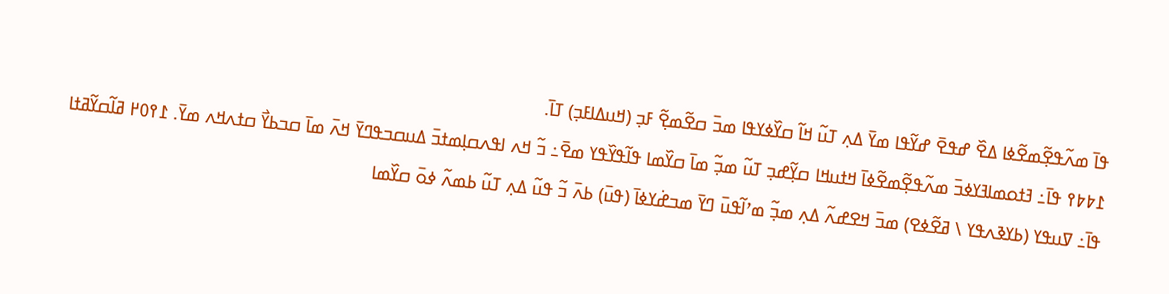ߟߊ߫ ߘߍ߬ߟߐ߲߬ߘߐ߬ߦߊ ߡߐ߰ ߝߟߐ߫ ߝߌ߬ߟߊ ߘߌ߫ ߡߍ߲ ߠߎ߬ ߞߊ߬ ߛߌ߰ߦߌߟߊ ߘߏ߫ ߛߐ߬ߘߐ߲߬ ߓߏ߲ (ߞߎߡߊߓߏ߲) ߠߊ߫.
߁߈߈߉ ߟߊ߫߸ ߔߙߋߘߊߔߌߦߏ߫ ߘߍ߬ߟߐ߲߬ߘߐ߬ߦߊ߫ ߞߙߎߞߊ ߛߌ߲߬ߝߏ߲ ߠߎ߬ ߘߏ߲߬ ߘߊ߫ ߛߌ߰ߘߊ ߟߊ߬ߟߌ߰ߟߌ ߘߐ߫߸ ߏ߬ ߞߍ ߊߟߍߛߊ߲ߘߙߏ߫ ߡߎߛߏߟߣߌ߫ ߞߍ߫ ߘߊ߫ ߛߏߕߌ߯ ߛߙߍߞߍ ߘߌ߫. ߁߉߀߂ ߥߊ߬ߛߌ߬ߥߙߊ ߟߊ߫߸ ߜߎߟߌ (ߕߌߢߍߟߌ \ ߥߐ߬ߦߐ) ߘߏ߫ ߞߐߝߍ߬ ߡߍ߲ ߘߏ߲߬ ߘߴߊ߬ߟߎ߫ ߣߌ߫ ߘߏߝ߭ߌߦߊ߫ (ߟߎ߫) ߕߍ߫ ߏ߬ ߟߎ߬ ߡߍ߲ ߠߎ߬ ߕߘߍ߬ ߦߋ߫ ߛߌ߰ߘߊ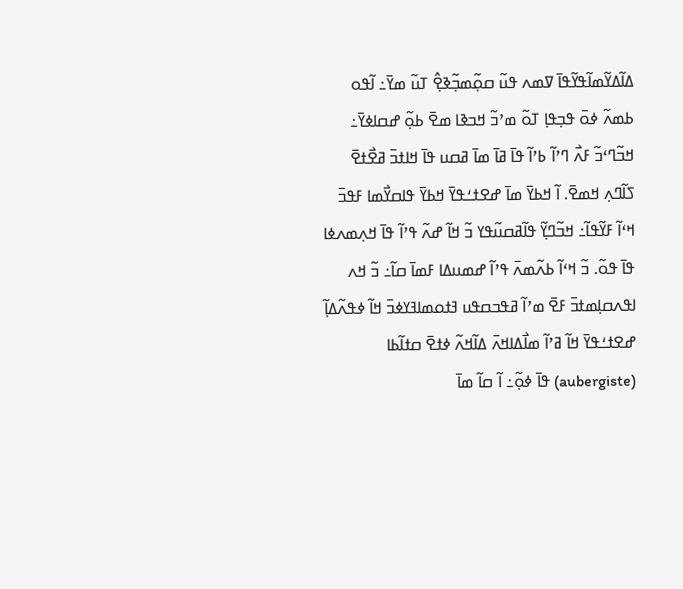ߡߊ߬ߡߌ߬ߘߊ߬ߟߌ߬ߟߊ߫ ߜߘߍ ߟߎ߬ ߛߋ߲߬ߘߏ߲߬ߢߐ߲߮ ߠߎ߬ ߘߌ߫߸ ߊ߬ߟߋ ߕߘߍ߬ ߦߋ߫ ߟߏ߲ߟߊ߲ ߠߋ߬ ߘߴߏ߬ ߞߏߢߊ ߘߐ߫ ߕߋ߲߬ ߝߛߊߦߌ߫߸ ߞߏ߬ߣߵߏ߬ ߓߍ߯ ߣߴߊ߬ ߕߴߊ߬ ߟߊ߫ ߥߊ߫ ߘߊ߫ ߥߛߎ ߟߊ߫ ߞߊߙߏ߫ ߥߐ߯ߙߐ߫ ߖߊ߬ߣߍ߲ ߞߘߐ߫. ߊ߬ ߞߕߌ߫ ߘߊ߫ ߝߐߙߑߟߌ߫ ߞߕߌ߫ ߟߊߛߌ߯ߘߊ ߓߟߏ߫ ߞߵߊ߬ ߓߌ߬ߟߊ߬߸ ߞߏ߬ߣߌ߲߬ ߟߊ߬ߥߛߎ߬ߟߌ ߏ߬ ߞߊ߬ ߝߍ߬ ߟߴߊ߬ ߟߊ߫ ߞߍ߲ߘߍߦߊ ߟߊ߫ ߟߋ߬. ߏ߬ ߞߵߊ߬ ߕߍ߬ߘߍ߫ ߟߴߊ߬ ߝߘߎߡߊ ߓߘߊ߫ ߛߊ߬߸ ߏ߬ ߞߍ ߊߟߍߛߊ߲ߘߙߏ߫ ߓߐ߫ ߘߴߊ߬ ߥߟߏߛߟߎ ߔߙߋߘߊߔߌߦߏ߫ ߞߊ߬ ߦߟߍ߬ߡߊ߲߬ ߝߐߙߑߟߌ߫ ߞߊ߬ ߥߴߊ߬ ߘߊ߯ߡߊߞߍ߫ ߡߊ߬ߞߍ߬ ߦߙߐ߫ ߛߙߊ߬ߕߊ (aubergiste) ߟߊ߫ ߦߋ߲߬߸ ߊ߬ ߛߊ߬ ߘߊ߫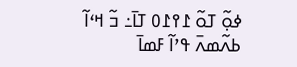ߦߋ߲߬ ߠߋ߬ ߁߉߁߀ ߠߊ߫߸ ߏ߬ ߞߵߊ߬ ߕߍ߬ߘߍ߫ ߟߴߊ߬ ߓߘߊ߫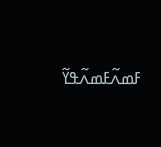ߓߘߍ߬ߓߘߍ߬ߟߌ߬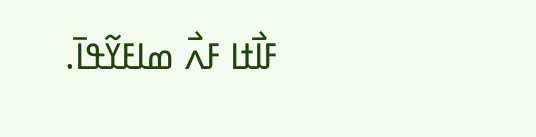ߓߊ߯ߙߊ ߓߍ߯ ߘߊߓߌ߬ߟߊ߫.